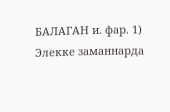БАЛАГАН и. фар. 1) Элекке заманнарда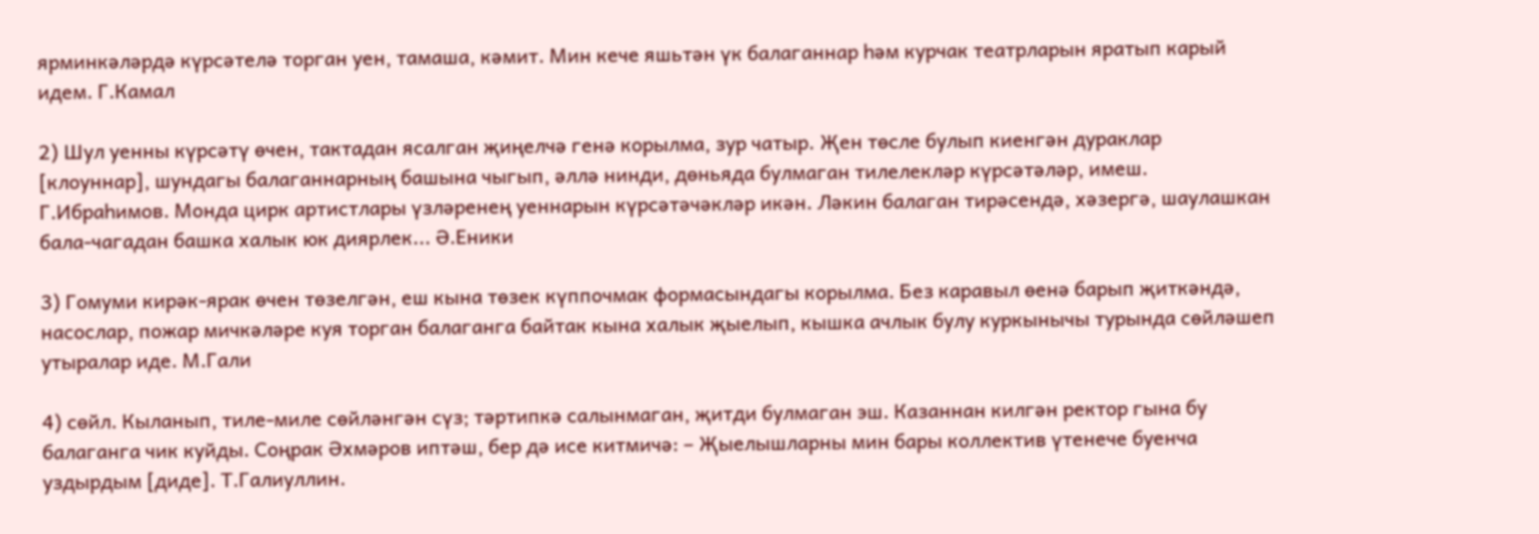ярминкәләрдә күрсәтелә торган уен, тамаша, кәмит. Мин кече яшьтән үк балаганнар һәм курчак театрларын яратып карый идем. Г.Камал

2) Шул уенны күрсәтү өчен, тактадан ясалган җиңелчә генә корылма, зур чатыр. Җен төсле булып киенгән дураклар [клоуннар], шундагы балаганнарның башына чыгып, әллә нинди, дөньяда булмаган тилелекләр күрсәтәләр, имеш. Г.Ибраһимов. Монда цирк артистлары үзләренең уеннарын күрсәтәчәкләр икән. Ләкин балаган тирәсендә, хәзергә, шаулашкан бала-чагадан башка халык юк диярлек... Ә.Еники

3) Гомуми кирәк-ярак өчен төзелгән, еш кына төзек күппочмак формасындагы корылма. Без каравыл өенә барып җиткәндә, насослар, пожар мичкәләре куя торган балаганга байтак кына халык җыелып, кышка ачлык булу куркынычы турында сөйләшеп утыралар иде. М.Гали

4) сөйл. Кыланып, тиле-миле сөйләнгән сүз; тәртипкә салынмаган, җитди булмаган эш. Казаннан килгән ректор гына бу балаганга чик куйды. Соңрак Әхмәров иптәш, бер дә исе китмичә: – Җыелышларны мин бары коллектив үтенече буенча уздырдым [диде]. Т.Галиуллин.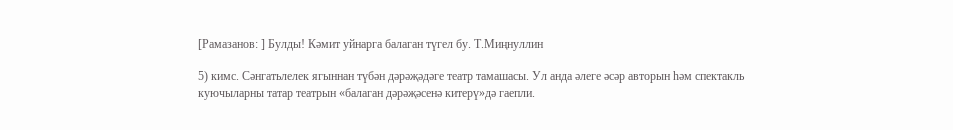[Рамазанов: ] Булды! Кәмит уйнарга балаган түгел бу. Т.Миңнуллин

5) кимс. Сәнгатьлелек ягыннан түбән дәрәҗәдәге театр тамашасы. Ул анда әлеге әсәр авторын һәм спектакль куючыларны татар театрын «балаган дәрәҗәсенә китерү»дә гаепли.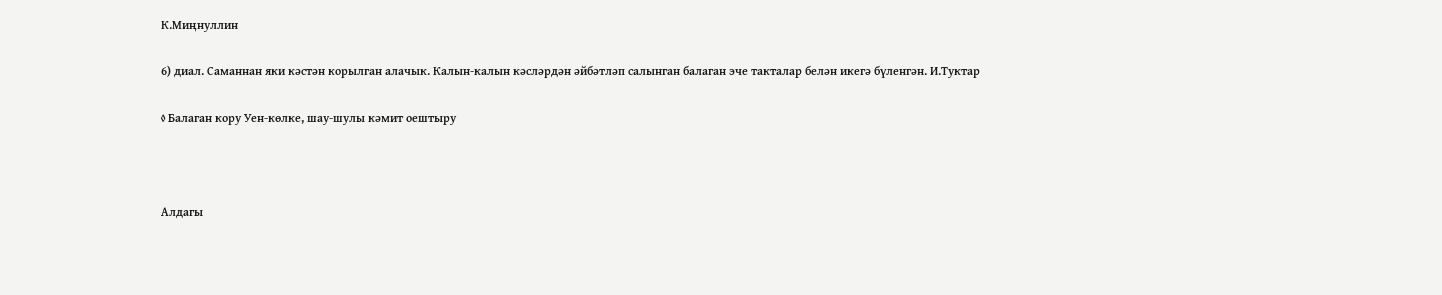К.Миңнуллин

6) диал. Саманнан яки кәстән корылган алачык. Калын-калын кәсләрдән әйбәтләп салынган балаган эче такталар белән икегә бүленгән. И.Туктар

◊ Балаган кору Уен-көлке, шау-шулы кәмит оештыру



Алдагы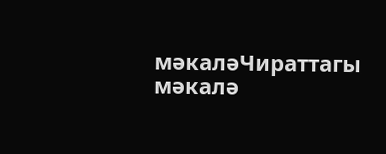мәкаләЧираттагы мәкалә